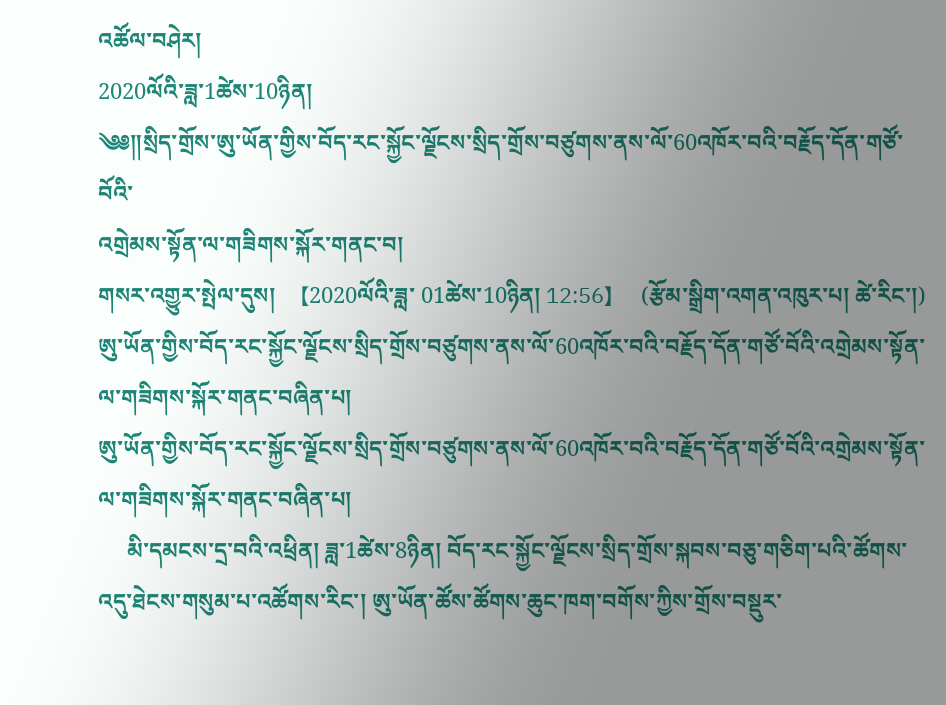འཚོལ་བཤེར།
2020ལོའི་ཟླ་1ཚེས་10ཉིན།
༄༅༎སྲིད་གྲོས་ཨུ་ཡོན་གྱིས་བོད་རང་སྐྱོང་ལྗོངས་སྲིད་གྲོས་བཙུགས་ནས་ལོ་60འཁོར་བའི་བརྗོད་དོན་གཙོ་བོའི་
འགྲེམས་སྟོན་ལ་གཟིགས་སྐོར་གནང་བ།
གསར་འགྱུར་སྤེལ་དུས།  【2020ལོའི་ཟླ་ 01ཚེས་10ཉིན། 12:56】   (རྩོམ་སྒྲིག་འགན་འཁུར་པ། ཚེ་རིང་།)
ཨུ་ཡོན་གྱིས་བོད་རང་སྐྱོང་ལྗོངས་སྲིད་གྲོས་བཙུགས་ནས་ལོ་60འཁོར་བའི་བརྗོད་དོན་གཙོ་བོའི་འགྲེམས་སྟོན་ལ་གཟིགས་སྐོར་གནང་བཞིན་པ།
ཨུ་ཡོན་གྱིས་བོད་རང་སྐྱོང་ལྗོངས་སྲིད་གྲོས་བཙུགས་ནས་ལོ་60འཁོར་བའི་བརྗོད་དོན་གཙོ་བོའི་འགྲེམས་སྟོན་ལ་གཟིགས་སྐོར་གནང་བཞིན་པ།
     མི་དམངས་དྲ་བའི་འཕྲིན། ཟླ་1ཚེས་8ཉིན། བོད་རང་སྐྱོང་ལྗོངས་སྲིད་གྲོས་སྐབས་བཅུ་གཅིག་པའི་ཚོགས་འདུ་ཐེངས་གསུམ་པ་འཚོགས་རིང་། ཨུ་ཡོན་ཚོས་ཚོགས་ཆུང་ཁག་བགོས་ཀྱིས་གྲོས་བསྡུར་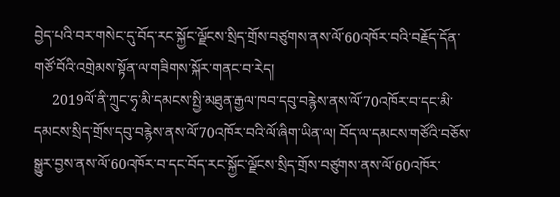བྱེད་པའི་བར་གསེང་དུ་བོད་རང་སྐྱོང་ལྗོངས་སྲིད་གྲོས་བཙུགས་ནས་ལོ་60འཁོར་བའི་བརྗོད་དོན་གཙོ་བོའི་འགྲེམས་སྟོན་ལ་གཟིགས་སྐོར་གནང་བ་རེད།
     2019ལོ་ནི་ཀྲུང་ཧྭ་མི་དམངས་སྤྱི་མཐུན་རྒྱལ་ཁབ་དབུ་བརྙེས་ནས་ལོ་70འཁོར་བ་དང་མི་དམངས་སྲིད་གྲོས་དབུ་བརྙེས་ནས་ལོ་70འཁོར་བའི་ལོ་ཞིག་ཡིན་ལ། བོད་ལ་དམངས་གཙོའི་བཅོས་སྒྱུར་བྱས་ནས་ལོ་60འཁོར་བ་དང་བོད་རང་སྐྱོང་ལྗོངས་སྲིད་གྲོས་བཙུགས་ནས་ལོ་60འཁོར་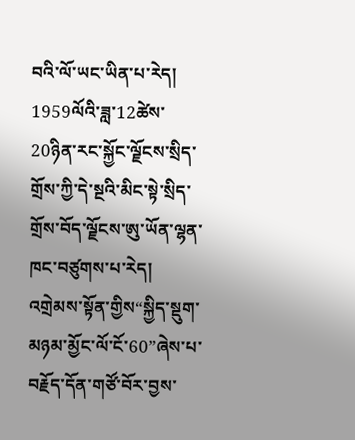བའི་ལོ་ཡང་ཡིན་པ་རེད། 1959ལོའི་ཟླ་12ཚེས་20ཉིན་རང་སྐྱོང་ལྗོངས་སྲིད་གྲོས་ཀྱི་དེ་སྔའི་མིང་སྟེ་སྲིད་གྲོས་བོད་ལྗོངས་ཨུ་ཡོན་ལྷན་ཁང་བཙུགས་པ་རེད། འགྲེམས་སྟོན་གྱིས“སྐྱིད་སྡུག་མཉམ་མྱོང་ལོ་ངོ་60”ཞེས་པ་བརྗོད་དོན་གཙོ་བོར་བྱས་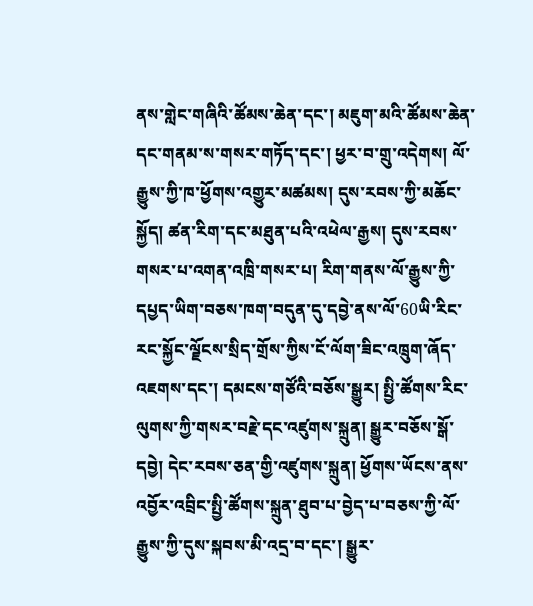ནས་གླེང་གཞིའི་ཚོམས་ཆེན་དང་། མཇུག་མའི་ཚོམས་ཆེན་དང་གནམ་ས་གསར་གཏོད་དང་། ཕྱར་བ་གྲུ་འདེགས། ལོ་རྒྱུས་ཀྱི་ཁ་ཕྱོགས་འགྱུར་མཚམས། དུས་རབས་ཀྱི་མཆོང་སྐྱོད། ཚན་རིག་དང་མཐུན་པའི་འཕེལ་རྒྱས། དུས་རབས་གསར་པ་འགན་འཁྲི་གསར་པ། རིག་གནས་ལོ་རྒྱུས་ཀྱི་དཔྱད་ཡིག་བཅས་ཁག་བདུན་དུ་དབྱེ་ནས་ལོ་60ཡི་རིང་རང་སྐྱོང་ལྗོངས་སྲིད་གྲོས་ཀྱིས་ངོ་ལོག་ཟིང་འཁྲུག་ཞོད་འཇགས་དང་། དམངས་གཙོའི་བཅོས་སྒྱུར། སྤྱི་ཚོགས་རིང་ལུགས་ཀྱི་གསར་བརྗེ་དང་འཛུགས་སྐྲུན། སྒྱུར་བཅོས་སྒོ་དབྱེ། དེང་རབས་ཅན་གྱི་འཛུགས་སྐྲུན། ཕྱོགས་ཡོངས་ནས་འབྱོར་འབྲིང་སྤྱི་ཚོགས་སྐྲུན་ཐུབ་པ་བྱེད་པ་བཅས་ཀྱི་ལོ་རྒྱུས་ཀྱི་དུས་སྐབས་མི་འདྲ་བ་དང་། སྒྱུར་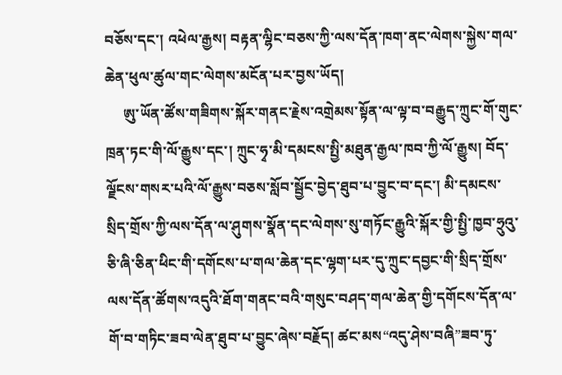བཅོས་དང་། འཕེལ་རྒྱས། བརྟན་ལྷིང་བཅས་ཀྱི་ལས་དོན་ཁག་ནང་ལེགས་སྐྱེས་གལ་ཆེན་ཕུལ་ཚུལ་གང་ལེགས་མངོན་པར་བྱས་ཡོད།
     ཨུ་ཡོན་ཚོས་གཟིགས་སྐོར་གནང་རྗེས་འགྲེམས་སྟོན་ལ་ལྟ་བ་བརྒྱུད་ཀྲུང་གོ་གུང་ཁྲན་ཏང་གི་ལོ་རྒྱུས་དང་། ཀྲུང་ཧྭ་མི་དམངས་སྤྱི་མཐུན་རྒྱལ་ཁབ་ཀྱི་ལོ་རྒྱུས། བོད་ལྗོངས་གསར་པའི་ལོ་རྒྱུས་བཅས་སློབ་སྦྱོང་བྱེད་ཐུབ་པ་བྱུང་བ་དང་། མི་དམངས་སྲིད་གྲོས་ཀྱི་ལས་དོན་ལ་ཤུགས་སྣོན་དང་ལེགས་སུ་གཏོང་རྒྱུའི་སྐོར་གྱི་སྤྱི་ཁྱབ་ཧྲུའུ་ཅི་ཞི་ཅིན་ཕིང་གི་དགོངས་པ་གལ་ཆེན་དང་ལྷག་པར་དུ་ཀྲུང་དབྱང་གི་སྲིད་གྲོས་ལས་དོན་ཚོགས་འདུའི་ཐོག་གནང་བའི་གསུང་བཤད་གལ་ཆེན་གྱི་དགོངས་དོན་ལ་གོ་བ་གཏིང་ཟབ་ལེན་ཐུབ་པ་བྱུང་ཞེས་བརྗོད། ཚང་མས“འདུ་ཤེས་བཞི”ཟབ་ཏུ་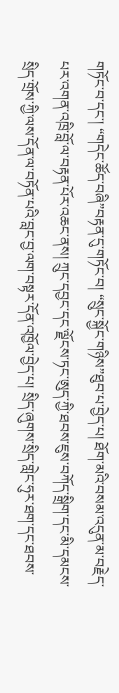གཏོང་བ་དང་། “གདེང་ཚོད་བཞི”བརྟན་དུ་གཏོང་བ། “སྲུང་སྐྱོང་གཉིས”ཐུབ་པ་བྱེད་པ། ཐོག་མའི་བསམ་འདུན་མ་བརྗེད་པར་འགན་འཁྲི་བློ་ལ་བརྟན་པོར་འཆང་ནས། ཀྲུང་དབྱང་དང་ལྗོངས་ཏང་ཨུད་ཀྱི་ཐབས་ཇུས་བཀོད་སྒྲིག་དང་མི་དམངས་སྲིད་གྲོས་ཀྱི་ལས་དོན་ལ་བཏོན་པའི་བླང་བྱ་ལག་བསྟར་དོན་འཁྱོལ་བྱེད་པ། སྲིད་ཞུགས་སྲིད་གླེང་ཧུར་ཐག་དང་ཐབས་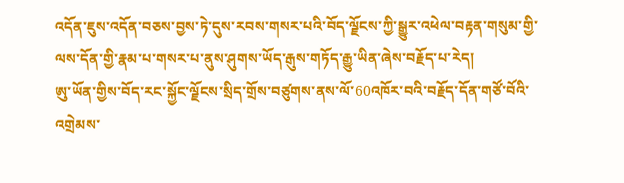འདོན་ཇུས་འདོན་བཅས་བྱས་ཏེ་དུས་རབས་གསར་པའི་བོད་ལྗོངས་ཀྱི་སྒྱུར་འཕེལ་བརྟན་གསུམ་གྱི་ལས་དོན་གྱི་རྣམ་པ་གསར་པ་ནུས་ཤུགས་ཡོད་རྒུས་གཏོད་རྒྱུ་ཡིན་ཞེས་བརྗོད་པ་རེད།
ཨུ་ཡོན་གྱིས་བོད་རང་སྐྱོང་ལྗོངས་སྲིད་གྲོས་བཙུགས་ནས་ལོ་60འཁོར་བའི་བརྗོད་དོན་གཙོ་བོའི་འགྲེམས་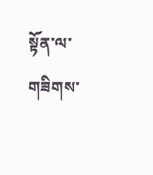སྟོན་ལ་གཟིགས་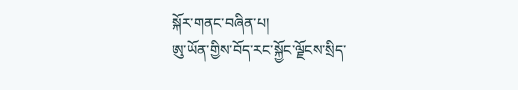སྐོར་གནང་བཞིན་པ།
ཨུ་ཡོན་གྱིས་བོད་རང་སྐྱོང་ལྗོངས་སྲིད་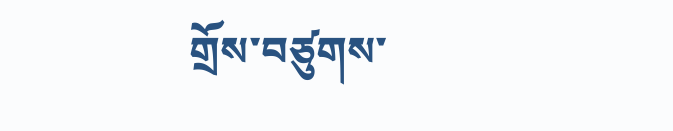གྲོས་བཙུགས་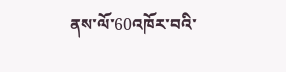ནས་ལོ་60འཁོར་བའི་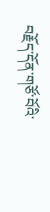བརྗོད་དོན་གཙོ་བོའི་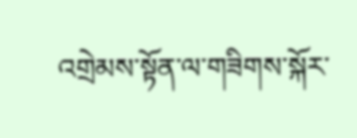འགྲེམས་སྟོན་ལ་གཟིགས་སྐོར་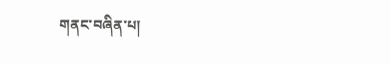གནང་བཞིན་པ།